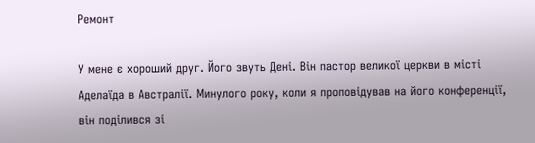Ремонт

У мене є хороший друг. Його звуть Дені. Він пастор великої церкви в місті Аделаїда в Австралії. Минулого року, коли я проповідував на його конференції, він поділився зі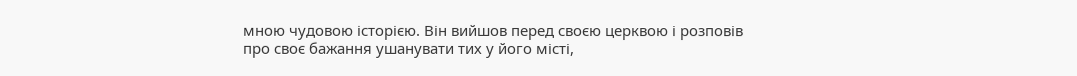мною чудовою історією. Він вийшов перед своєю церквою і розповів про своє бажання ушанувати тих у його місті,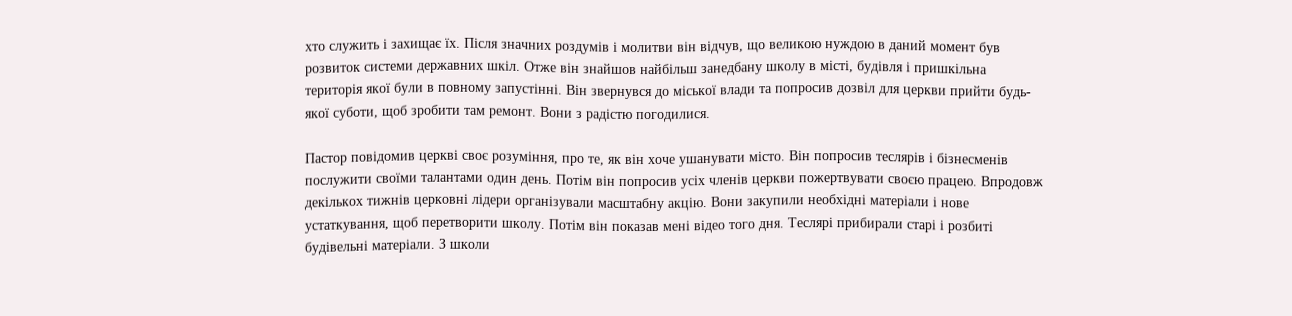хто служить і захищає їх. Після значних роздумів і молитви він відчув, що великою нуждою в даний момент був розвиток системи державних шкіл. Отже він знайшов найбільш занедбану школу в місті, будівля і пришкільна територія якої були в повному запустінні. Він звернувся до міської влади та попросив дозвіл для церкви прийти будь-якої суботи, щоб зробити там ремонт. Вони з радістю погодилися.

Пастор повідомив церкві своє розуміння, про те, як він хоче ушанувати місто. Він попросив теслярів і бізнесменів послужити своїми талантами один день. Потім він попросив усіх членів церкви пожертвувати своєю працею. Впродовж декількох тижнів церковні лідери організували масштабну акцію. Вони закупили необхідні матеріали і нове устаткування, щоб перетворити школу. Потім він показав мені відео того дня. Теслярі прибирали старі і розбиті будівельні матеріали. З школи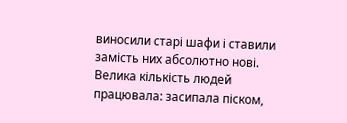виносили старі шафи і ставили замість них абсолютно нові. Велика кількість людей працювала: засипала піском,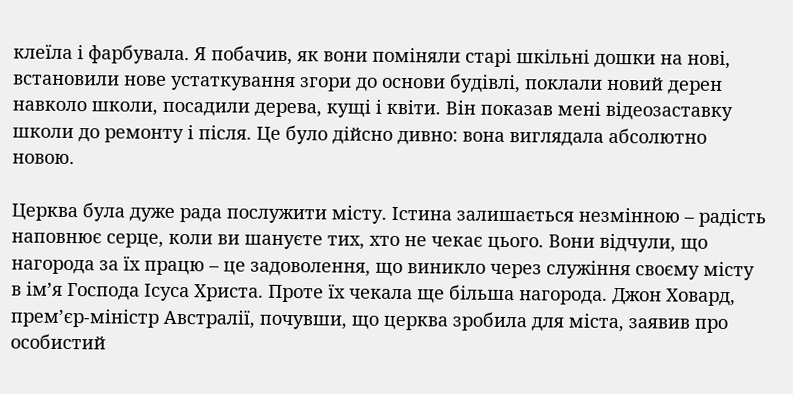клеїла і фарбувала. Я побачив, як вони поміняли старі шкільні дошки на нові, встановили нове устаткування згори до основи будівлі, поклали новий дерен навколо школи, посадили дерева, кущі і квіти. Він показав мені відеозаставку школи до ремонту і після. Це було дійсно дивно: вона виглядала абсолютно новою.

Церква була дуже рада послужити місту. Істина залишається незмінною – радість наповнює серце, коли ви шануєте тих, хто не чекає цього. Вони відчули, що нагорода за їх працю – це задоволення, що виникло через служіння своєму місту в ім’я Господа Ісуса Христа. Проте їх чекала ще більша нагорода. Джон Ховард, прем’єр-міністр Австралії, почувши, що церква зробила для міста, заявив про особистий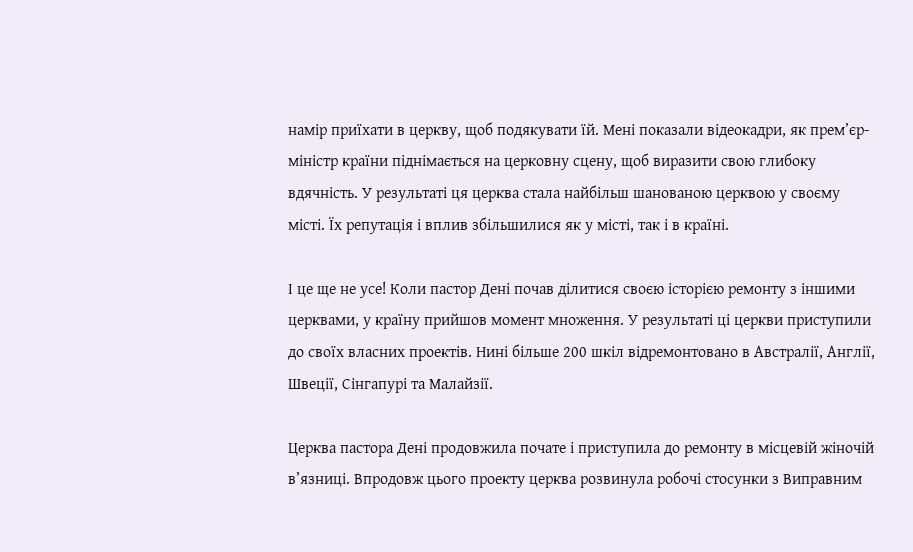намір приїхати в церкву, щоб подякувати їй. Мені показали відеокадри, як прем’єр-міністр країни піднімається на церковну сцену, щоб виразити свою глибоку вдячність. У результаті ця церква стала найбільш шанованою церквою у своєму місті. Їх репутація і вплив збільшилися як у місті, так і в країні.

І це ще не усе! Коли пастор Дені почав ділитися своєю історією ремонту з іншими церквами, у країну прийшов момент множення. У результаті ці церкви приступили до своїх власних проектів. Нині більше 200 шкіл відремонтовано в Австралії, Англії, Швеції, Сінгапурі та Малайзії.

Церква пастора Дені продовжила почате і приступила до ремонту в місцевій жіночій в’язниці. Впродовж цього проекту церква розвинула робочі стосунки з Виправним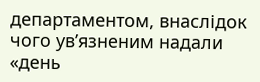департаментом, внаслідок чого ув’язненим надали «день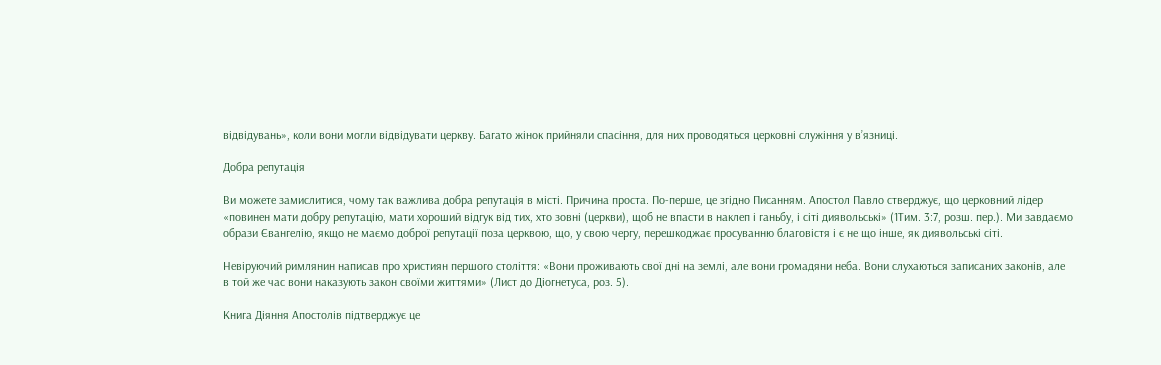відвідувань», коли вони могли відвідувати церкву. Багато жінок прийняли спасіння, для них проводяться церковні служіння у в’язниці.

Добра репутація

Ви можете замислитися, чому так важлива добра репутація в місті. Причина проста. По-перше, це згідно Писанням. Апостол Павло стверджує, що церковний лідер «повинен мати добру репутацію, мати хороший відгук від тих, хто зовні (церкви), щоб не впасти в наклеп і ганьбу, і сіті диявольські» (1Тим. 3:7, розш. пер.). Ми завдаємо образи Євангелію, якщо не маємо доброї репутації поза церквою, що, у свою чергу, перешкоджає просуванню благовістя і є не що інше, як диявольські сіті.

Невіруючий римлянин написав про християн першого століття: «Вони проживають свої дні на землі, але вони громадяни неба. Вони слухаються записаних законів, але в той же час вони наказують закон своїми життями» (Лист до Діогнетуса, роз. 5).

Книга Діяння Апостолів підтверджує це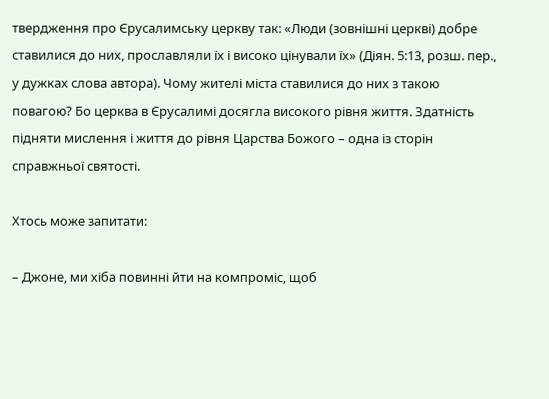твердження про Єрусалимську церкву так: «Люди (зовнішні церкві) добре ставилися до них, прославляли їх і високо цінували їх» (Діян. 5:13, розш. пер., у дужках слова автора). Чому жителі міста ставилися до них з такою повагою? Бо церква в Єрусалимі досягла високого рівня життя. Здатність підняти мислення і життя до рівня Царства Божого – одна із сторін справжньої святості.

Хтось може запитати:

– Джоне, ми хіба повинні йти на компроміс, щоб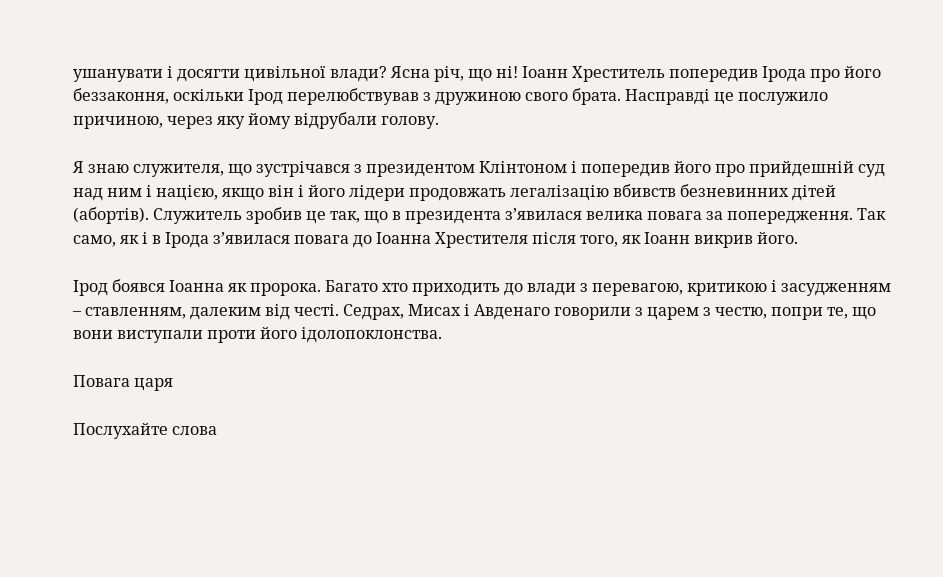ушанувати і досягти цивільної влади? Ясна річ, що ні! Іоанн Хреститель попередив Ірода про його беззаконня, оскільки Ірод перелюбствував з дружиною свого брата. Насправді це послужило причиною, через яку йому відрубали голову.

Я знаю служителя, що зустрічався з президентом Клінтоном і попередив його про прийдешній суд над ним і нацією, якщо він і його лідери продовжать легалізацію вбивств безневинних дітей (абортів). Служитель зробив це так, що в президента з’явилася велика повага за попередження. Так само, як і в Ірода з’явилася повага до Іоанна Хрестителя після того, як Іоанн викрив його.

Ірод боявся Іоанна як пророка. Багато хто приходить до влади з перевагою, критикою і засудженням – ставленням, далеким від честі. Седрах, Мисах і Авденаго говорили з царем з честю, попри те, що вони виступали проти його ідолопоклонства.

Повага царя

Послухайте слова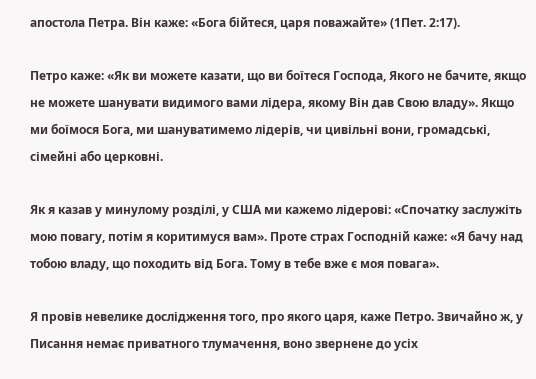апостола Петра. Він каже: «Бога бійтеся, царя поважайте» (1Пет. 2:17).

Петро каже: «Як ви можете казати, що ви боїтеся Господа, Якого не бачите, якщо не можете шанувати видимого вами лідера, якому Він дав Свою владу». Якщо ми боїмося Бога, ми шануватимемо лідерів, чи цивільні вони, громадські, сімейні або церковні.

Як я казав у минулому розділі, у США ми кажемо лідерові: «Спочатку заслужіть мою повагу, потім я коритимуся вам». Проте страх Господній каже: «Я бачу над тобою владу, що походить від Бога. Тому в тебе вже є моя повага».

Я провів невелике дослідження того, про якого царя, каже Петро. Звичайно ж, у Писання немає приватного тлумачення, воно звернене до усіх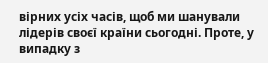вірних усіх часів, щоб ми шанували лідерів своєї країни сьогодні. Проте, у випадку з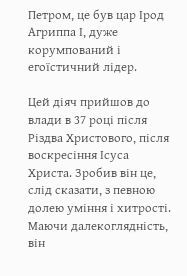Петром, це був цар Ірод Агриппа І, дуже корумпований і егоїстичний лідер.

Цей діяч прийшов до влади в 37 році після Різдва Христового, після воскресіння Ісуса Христа. Зробив він це, слід сказати, з певною долею уміння і хитрості. Маючи далекоглядність, він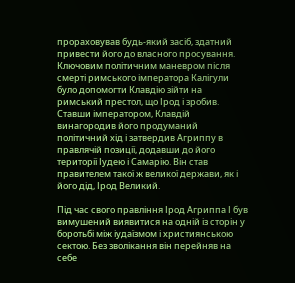прораховував будь-який засіб, здатний привести його до власного просування. Ключовим політичним маневром після смерті римського імператора Калігули було допомогти Клавдію зійти на римський престол, що Ірод і зробив. Ставши імператором, Клавдій винагородив його продуманий політичний хід і затвердив Агриппу в правлячій позиції, додавши до його території Іудею і Самарію. Він став правителем такої ж великої держави, як і його дід, Ірод Великий.

Під час свого правління Ірод Агриппа І був вимушений виявитися на одній із сторін у боротьбі між іудаїзмом і християнською сектою. Без зволікання він перейняв на себе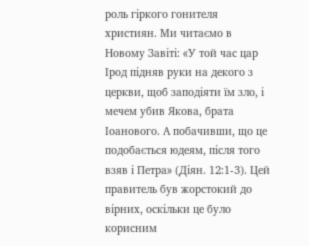роль гіркого гонителя християн. Ми читаємо в Новому Завіті: «У той час цар Ірод підняв руки на декого з церкви, щоб заподіяти їм зло, і мечем убив Якова, брата Іоанового. А побачивши, що це подобається юдеям, після того взяв і Петра» (Діян. 12:1-3). Цей правитель був жорстокий до вірних, оскільки це було корисним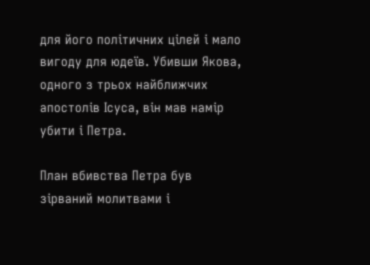для його політичних цілей і мало вигоду для юдеїв. Убивши Якова, одного з трьох найближчих апостолів Ісуса, він мав намір убити і Петра.

План вбивства Петра був зірваний молитвами і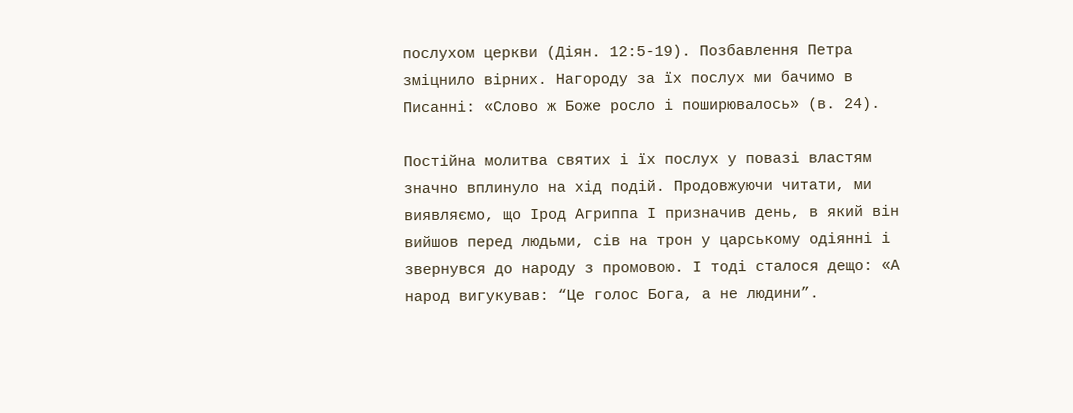послухом церкви (Діян. 12:5-19). Позбавлення Петра зміцнило вірних. Нагороду за їх послух ми бачимо в Писанні: «Слово ж Боже росло і поширювалось» (в. 24).

Постійна молитва святих і їх послух у повазі властям значно вплинуло на хід подій. Продовжуючи читати, ми виявляємо, що Ірод Агриппа І призначив день, в який він вийшов перед людьми, сів на трон у царському одіянні і звернувся до народу з промовою. І тоді сталося дещо: «А народ вигукував: “Це голос Бога, а не людини”.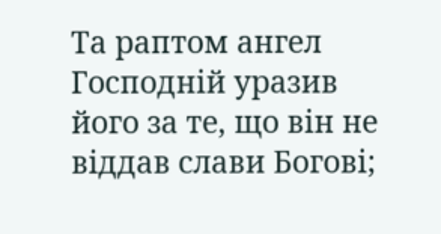Та раптом ангел Господній уразив його за те, що він не віддав слави Богові;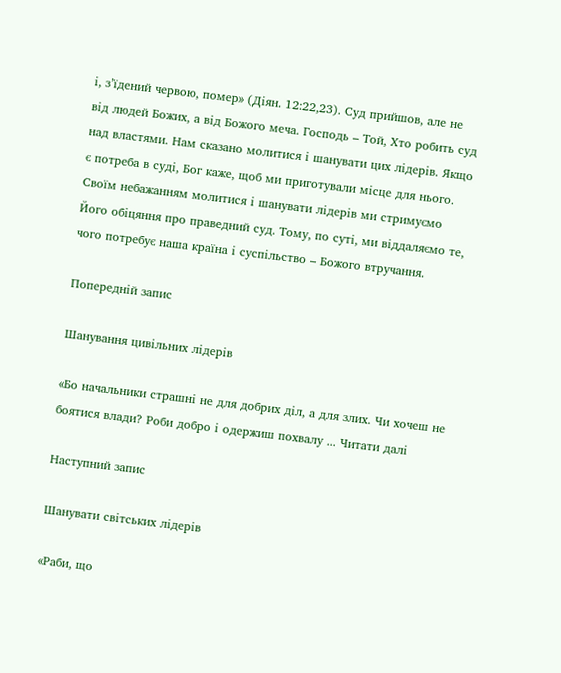і, з’їдений червою, помер» (Діян. 12:22,23). Суд прийшов, але не від людей Божих, а від Божого меча. Господь – Той, Хто робить суд над властями. Нам сказано молитися і шанувати цих лідерів. Якщо є потреба в суді, Бог каже, щоб ми приготували місце для нього. Своїм небажанням молитися і шанувати лідерів ми стримуємо Його обіцяння про праведний суд. Тому, по суті, ми віддаляємо те, чого потребує наша країна і суспільство – Божого втручання.

Попередній запис

Шанування цивільних лідерів

«Бо начальники страшні не для добрих діл, а для злих. Чи хочеш не боятися влади? Роби добро і одержиш похвалу ... Читати далі

Наступний запис

Шанувати світських лідерів

«Раби, що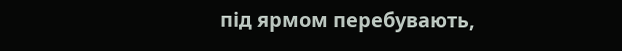під ярмом перебувають,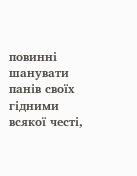повинні шанувати панів своїх гідними всякої честі,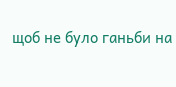щоб не було ганьби на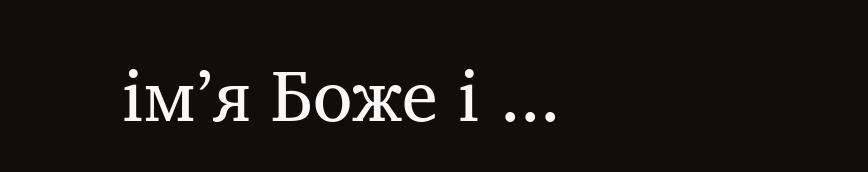ім’я Боже і ...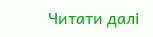Читати далі